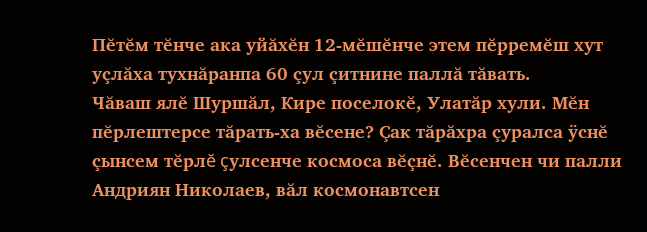Пĕтĕм тĕнче ака уйăхĕн 12-мĕшĕнче этем пĕрремĕш хут уçлăха тухнăранпа 60 çул çитнине паллă тăвать.
Чăваш ялĕ Шуршăл, Кире поселокĕ, Улатăр хули. Мĕн пĕрлештерсе тăрать-ха вĕсене? Çак тăрăхра çуралса ÿснĕ çынсем тĕрлĕ çулсенче космоса вĕçнĕ. Вĕсенчен чи палли Андриян Николаев, вăл космонавтсен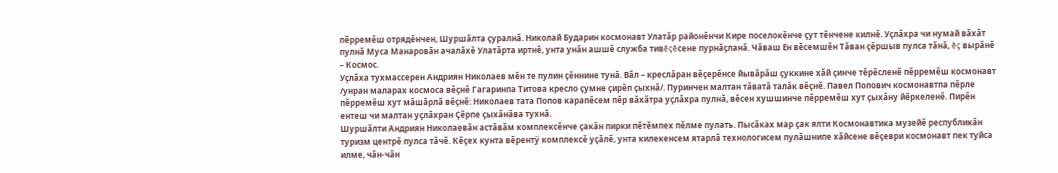пĕрремĕш отрядĕнчен, Шуршăлта çуралнă. Николай Бударин космонавт Улатăр районĕнчи Кире поселокĕнче çут тĕнчене килнĕ. Уçлăхра чи нумай вăхăт пулнă Муса Манаровăн ачалăхĕ Улатăрта иртнĕ, унта унăн ашшĕ служба тивĕçĕсене пурнăçланă. Чăваш Ен вĕсемшĕн Тăван çĕршыв пулса тăнă, ĕç вырăнĕ – Космос.
Уçлăха тухмассерен Андриян Николаев мĕн те пулин çĕннине тунă. Вăл – креслăран вĕçерĕнсе йывăрăш çуккине хăй çинче тĕрĕсленĕ пĕрремĕш космонавт /унран маларах космоса вĕçнĕ Гагаринпа Титова кресло çумне çирĕп çыхнă/. Пуринчен малтан тăватă талăк вĕçнĕ. Павел Попович космонавтпа пĕрле пĕрремĕш хут мăшăрлă вĕçнĕ: Николаев тата Попов карапĕсем пĕр вăхăтра уçлăхра пулнă, вĕсен хушшинче пĕрремĕш хут çыхăну йĕркеленĕ. Пирĕн ентеш чи малтан уçлăхран Çĕрпе çыхăнăва тухнă.
Шуршăлти Андриян Николаевăн астăвăм комплексĕнче çакăн пирки пĕтĕмпех пĕлме пулать. Пысăках мар çак ялти Космонавтика музейĕ республикăн туризм центрĕ пулса тăчĕ. Кĕçех кунта вĕрентÿ комплексĕ уçăлĕ, унта килекенсем ятарлă технологисем пулăшнипе хăйсене вĕçеври космонавт пек туйса илме, чăн-чăн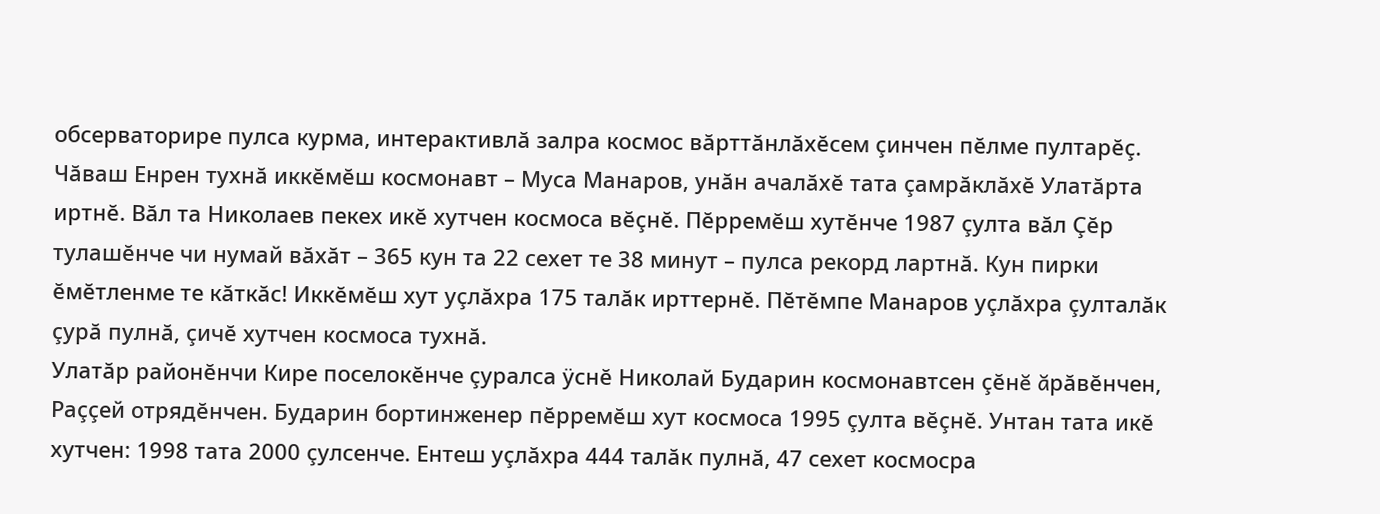обсерваторире пулса курма, интерактивлă залра космос вăрттăнлăхĕсем çинчен пĕлме пултарĕç.
Чăваш Енрен тухнă иккĕмĕш космонавт – Муса Манаров, унăн ачалăхĕ тата çамрăклăхĕ Улатăрта иртнĕ. Вăл та Николаев пекех икĕ хутчен космоса вĕçнĕ. Пĕрремĕш хутĕнче 1987 çулта вăл Çĕр тулашĕнче чи нумай вăхăт – 365 кун та 22 сехет те 38 минут – пулса рекорд лартнă. Кун пирки ĕмĕтленме те кăткăс! Иккĕмĕш хут уçлăхра 175 талăк ирттернĕ. Пĕтĕмпе Манаров уçлăхра çулталăк çурă пулнă, çичĕ хутчен космоса тухнă.
Улатăр районĕнчи Кире поселокĕнче çуралса ÿснĕ Николай Бударин космонавтсен çĕнĕ ăрăвĕнчен, Раççей отрядĕнчен. Бударин бортинженер пĕрремĕш хут космоса 1995 çулта вĕçнĕ. Унтан тата икĕ хутчен: 1998 тата 2000 çулсенче. Ентеш уçлăхра 444 талăк пулнă, 47 сехет космосра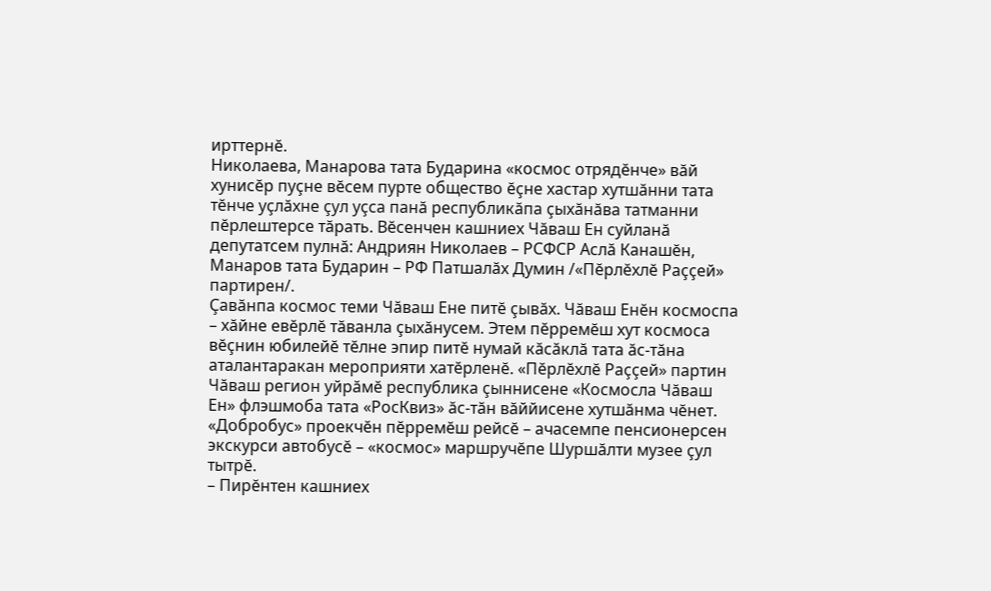ирттернĕ.
Николаева, Манарова тата Бударина «космос отрядĕнче» вăй хунисĕр пуçне вĕсем пурте общество ĕçне хастар хутшăнни тата тĕнче уçлăхне çул уçса панă республикăпа çыхăнăва татманни пĕрлештерсе тăрать. Вĕсенчен кашниех Чăваш Ен суйланă депутатсем пулнă: Андриян Николаев – РСФСР Аслă Канашĕн, Манаров тата Бударин – РФ Патшалăх Думин /«Пĕрлĕхлĕ Раççей» партирен/.
Çавăнпа космос теми Чăваш Ене питĕ çывăх. Чăваш Енĕн космоспа – хăйне евĕрлĕ тăванла çыхăнусем. Этем пĕрремĕш хут космоса вĕçнин юбилейĕ тĕлне эпир питĕ нумай кăсăклă тата ăс-тăна аталантаракан мероприяти хатĕрленĕ. «Пĕрлĕхлĕ Раççей» партин Чăваш регион уйрăмĕ республика çыннисене «Космосла Чăваш Ен» флэшмоба тата «РосКвиз» ăс-тăн вăййисене хутшăнма чĕнет. «Добробус» проекчĕн пĕрремĕш рейсĕ – ачасемпе пенсионерсен экскурси автобусĕ – «космос» маршручĕпе Шуршăлти музее çул тытрĕ.
– Пирĕнтен кашниех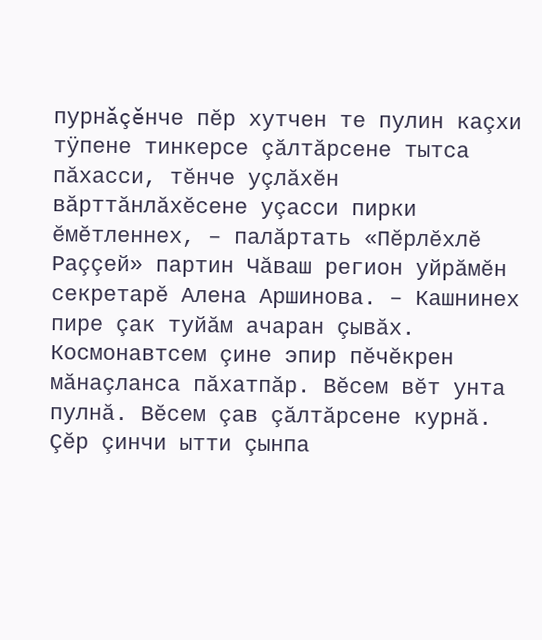пурнăçĕнче пĕр хутчен те пулин каçхи тÿпене тинкерсе çăлтăрсене тытса пăхасси, тĕнче уçлăхĕн вăрттăнлăхĕсене уçасси пирки ĕмĕтленнех, – палăртать «Пĕрлĕхлĕ Раççей» партин Чăваш регион уйрăмĕн секретарĕ Алена Аршинова. – Кашнинех пире çак туйăм ачаран çывăх. Космонавтсем çине эпир пĕчĕкрен мăнаçланса пăхатпăр. Вĕсем вĕт унта пулнă. Вĕсем çав çăлтăрсене курнă. Çĕр çинчи ытти çынпа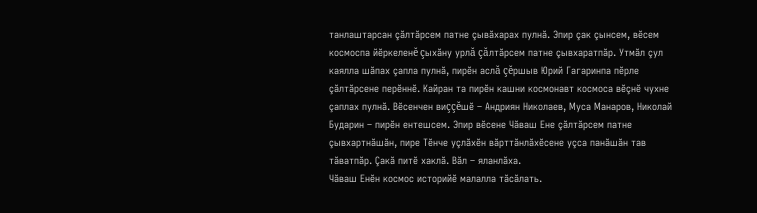танлаштарсан çăлтăрсем патне çывăхарах пулнă. Эпир çак çынсем, вĕсем космоспа йĕркеленĕ çыхăну урлă çăлтăрсем патне çывхаратпăр. Утмăл çул каялла шăпах çапла пулнă, пирĕн аслă çĕршыв Юрий Гагаринпа пĕрле çăлтăрсене перĕннĕ. Кайран та пирĕн кашни космонавт космоса вĕçнĕ чухне çаплах пулнă. Вĕсенчен виççĕшĕ – Андриян Николаев, Муса Манаров, Николай Бударин – пирĕн ентешсем. Эпир вĕсене Чăваш Ене çăлтăрсем патне çывхартнăшăн, пире Тĕнче уçлăхĕн вăрттăнлăхĕсене уçса панăшăн тав тăватпăр. Çакă питĕ хаклă. Вăл – яланлăха.
Чăваш Енĕн космос историйĕ малалла тăсăлать.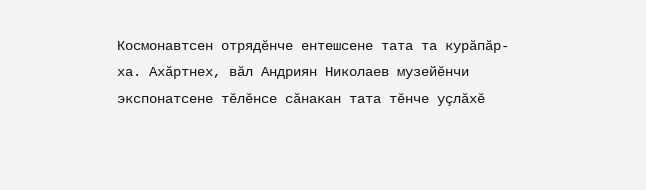Космонавтсен отрядĕнче ентешсене тата та курăпăр-ха. Ахăртнех, вăл Андриян Николаев музейĕнчи экспонатсене тĕлĕнсе сăнакан тата тĕнче уçлăхĕ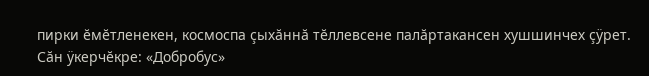пирки ĕмĕтленекен, космоспа çыхăннă тĕллевсене палăртакансен хушшинчех çÿрет.
Сăн ÿкерчĕкре: «Добробус»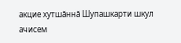акцие хутшăннă Шупашкарти шкул ачисем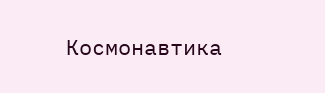Космонавтика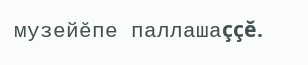музейĕпе паллашаççĕ.